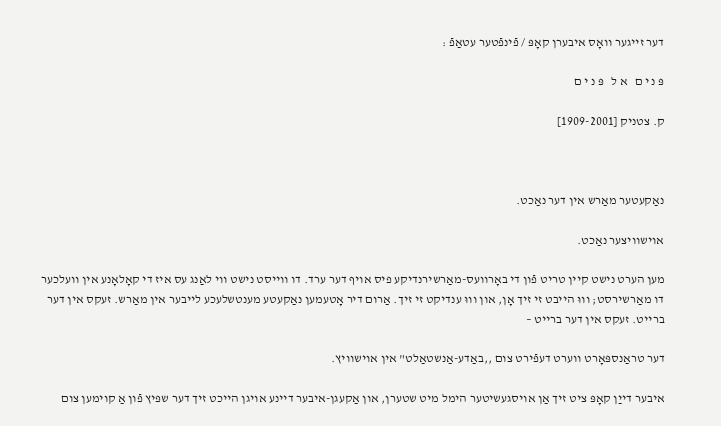דער זייגער וואָס איבערן קאָפּ / פֿינפֿטער עטאַפֿ :

פּ נ י ם   א ל   פּ נ י ם

ק. צטניק [1909-2001]



נאַקעטער מאַרש אין דער נאַכט.

אוישוויצער נאַכט.

מען הערט נישט קיין טריט פֿון די באָרוועס-מאַרשירנדיקע פיס אויף דער ערד. דו ווייסט נישט ווי לאַנג עס איז די קאָלאָנע אין וועלכער דו מאַרשירסט; וווּ הייבט זי זיך אָן, און וווּ ענדיקט זי זיך. אַרום דיר אָטעמען נאַקעטע מענטשלעכע לייבער אין מאַרש. זעקס אין דער ברייט. זעקס אין דער ברייט –

דער טראַנספּאָרט ווערט דעפֿירט צום ,,באַדע-אַנשטאַלט" אין אוישוויץ.

איבער דייַן קאָפּ ציט זיך אַן אויסגעשיטער הימל מיט שטערן, און אַקעגן-איבער דיינע אויגן הייכט זיך דער שפּיץ פֿון אַ קוימען צום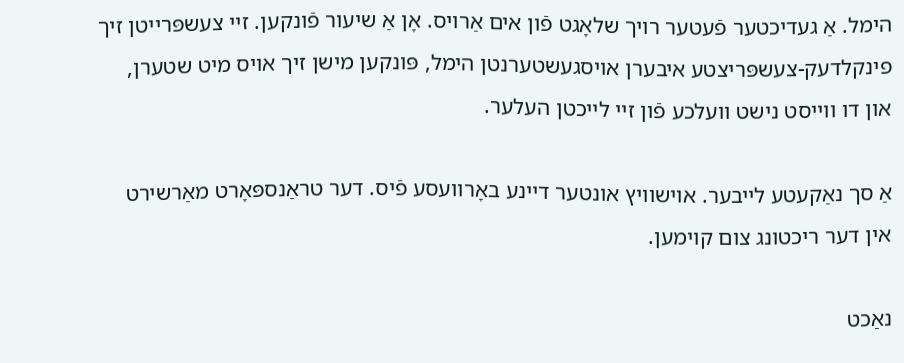הימל. אַ געדיכטער פֿעטער רויך שלאָגט פֿון אים אַרויס. אָן אַ שיעור פֿונקען. זיי צעשפּרייטן זיך פינקלדעק-צעשפּריצטע איבערן אויסגעשטערנטן הימל, פּונקען מישן זיך אויס מיט שטערן, און דו ווייסט נישט וועלכע פֿון זיי לייכטן העלער.

אַ סך נאַקעטע לייבער. אוישוויץ אונטער דיינע באָרוועסע פֿיס. דער טראַנספּאָרט מאַרשירט אין דער ריכטונג צום קוימען.

נאַכט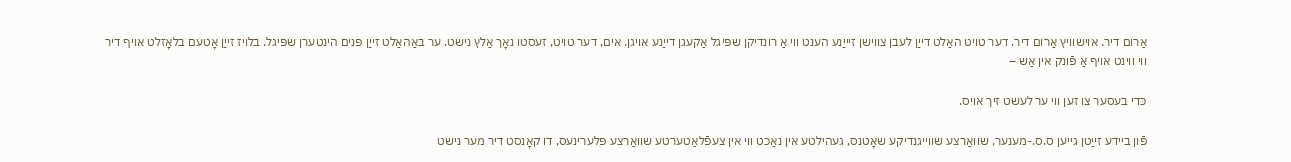אַרום דיר. אוישוויץ אַרום דיר. דער טויט האַלט דייַן לעבן צווישן זיייַנע הענט ווי אַ רונדיקן שפּיגל אַקעגן דייַנע אויגן. אים, דער טויט, זעסטו נאָך אַלץ נישט. ער באַהאַלט זייַן פּנים הינטערן שפּיגל. בלויז זייַן אָטעם בלאָזלט אויף דיר ווי ווינט אויף אַ פֿונק אין אַש –

כּדי בעסער צו זען ווי ער לעשט זיך אויס.

פֿון ביידע זייַטן גייען ס.ס.-מענער, שוואַרצע שווייגנדיקע שאָטנס, געהילטע אין נאַכט ווי אין צעפֿלאַטערטע שוואַרצע פּלערינעס, דו קאָנסט דיר מער נישט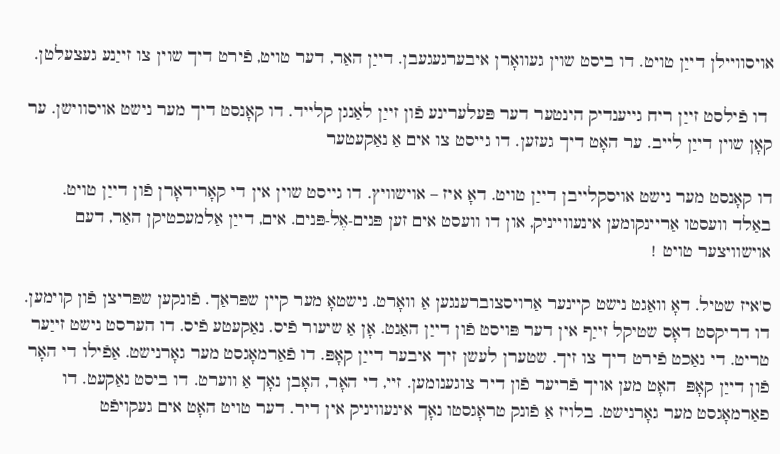אויסוויילן דייַן טויט. דו ביסט שוין געוואָרן איבערגעגעבן. דייַן האַר, דער טויט, פֿירט דיך שוין צו זייַנע געצעלטן.

 דו פֿילסט זייַן ריח גייענדיק הינטער דער פּעלערינע פֿון זייַן לאַנגן קלייד. דו קאָנסט דיך מער נישט אויסווישן. ער קאָן שוין דייַן לייב. ער האָט דיך געזען. דו גייסט צו אים אַ נאַקעטער

דו קאָנסט מער נישט אויסקלייבן דייַן טויט. דאָ איז – אוישוויץ. דו גייסט שוין אין די קאָרידאָרן פֿון דייַן טויט. באַלד וועסטו אַריינקומען אינעווייניק, און דו וועסט אים זען פּנים-אֶל-פּנים. אים, דייַן אַלמעכטיקן האַר, דעם אוישוויצער טויט !

ס'איז שטיל. דאָ וואַגט נישט קיינער אַרויסצוברענגען אַ וואָרט. נישטאָ מער קיין שפּראַך. פֿונקען שפּריצן פֿון קוימען. דו דריקסט דאָס שטיקל זייַף אין דער פּויסט פֿון דייַן האַנט. אָן אַ שיעור פֿיס. נאַקעטע פֿיס. דו הערסט נישט זייַער טריט. די נאַכט פֿירט דיך צו זיך. שטערן לעשן זיך איבער דייַן קאָפּ. דו פֿאַרמאָגסט מער גאָרנישט. אַפֿילו די האָר פֿון דייַן קאָפּ  האָט מען אויך פֿריער פֿון דיר צוגענומען. זיי, די האָר, האָבן נאָך אַ ווערט. דו ביסט נאַקעט. דו פאַרמאָגסט מער גאָרנישט. בלויז אַ פֿונק טראָגסטו נאָך אינעוויניק אין דיר. דער טויט האָט אים געקויפֿט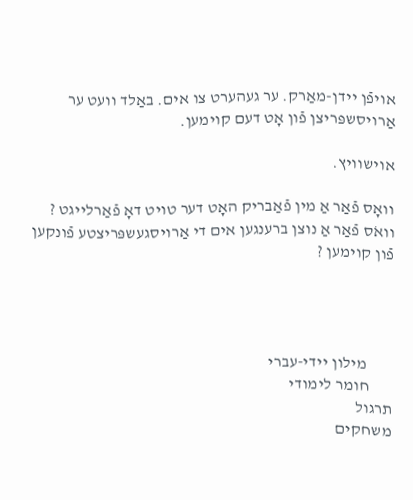אויפֿן יידן-מאַרק. ער געהערט צו אים. באַלד וועט ער אַרויסשפּריצן פֿון אָט דעם קוימען.

אוישוויץ.

וואָס פֿאַר אַ מין פֿאַבריק האָט דער טויט דאָ פֿאַרלייגט ? וואׂס פֿאַר אַ נוצן ברענגען אים די אַרויסגעשפּריצטע פֿונקען פֿון קוימען ?




        מילון יידי-עברי
       חומר לימודי
תרגול
משחקים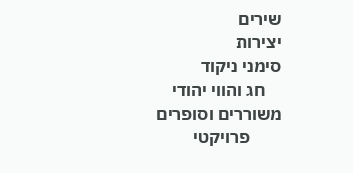שירים
יצירות
סימני ניקוד
    חג והווי יהודי
משוררים וסופרים
        פרויקטי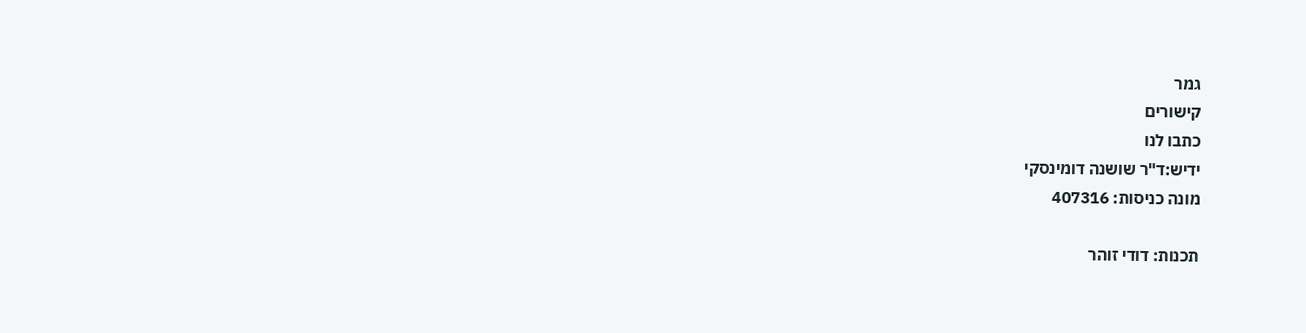גמר
קישורים
כתבו לנו
ידיש:ד"ר שושנה דומינסקי
מונה כניסות: 407316

תכנות: דודי זוהר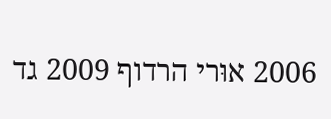2006 אוּרי הרדוף 2009 גד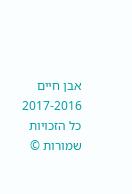אבן חיים 2017-2016
כל הזכויות שמורות ©